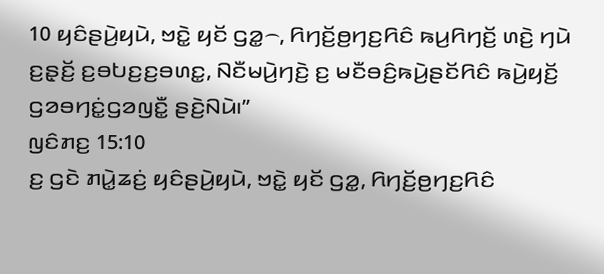10 ꤟꤢꤨꤔꤣꤧ꤬ꤟꤣꤧ, ꤠꤢꤧ꤭ ꤟꤢꤩ ꤞꤤ꤭꤮, ꤖꤚꤢꤩ꤬ꤥ꤬ꤚꤢ꤬ꤖꤢꤨ ꤒꤣ꤬ꤖꤚꤢꤩ꤬ ꤛꤢꤧ꤬ ꤚꤣꤧ ꤢ꤬ꤔ꤫ꤢꤩ꤬ ꤢ꤬ꤋꤝꤢ꤬ꤢ꤬ꤋꤛꤢ꤭, ꤡꤢꤪꤗꤣꤧ꤬ꤚꤢꤧ꤬ ꤢ꤬ ꤗꤢꤪꤋꤢꤨ꤬ꤒꤣꤧ꤬ꤔꤢꤩꤖꤢꤨ ꤒꤣꤧ꤬ꤟꤢꤩ꤬ ꤞꤤꤋꤚꤢꤦ꤭ꤞꤤꤜꤢꤪ꤭ ꤔꤢꤧ꤬ꤡꤣꤧ꤯”
ꤜꤢꤨꤊꤢ꤬ 15:10
ꤢ꤬ ꤞꤢꤧ ꤊꤣꤧ꤭ꤘꤢꤦ꤬ ꤟꤢꤨꤔꤣꤧ꤬ꤟꤣꤧ, ꤠꤢꤧ꤭ ꤟꤢꤩ ꤞꤤ꤭, ꤖꤚꤢꤩ꤬ꤥ꤬ꤚꤢ꤬ꤖꤢꤨ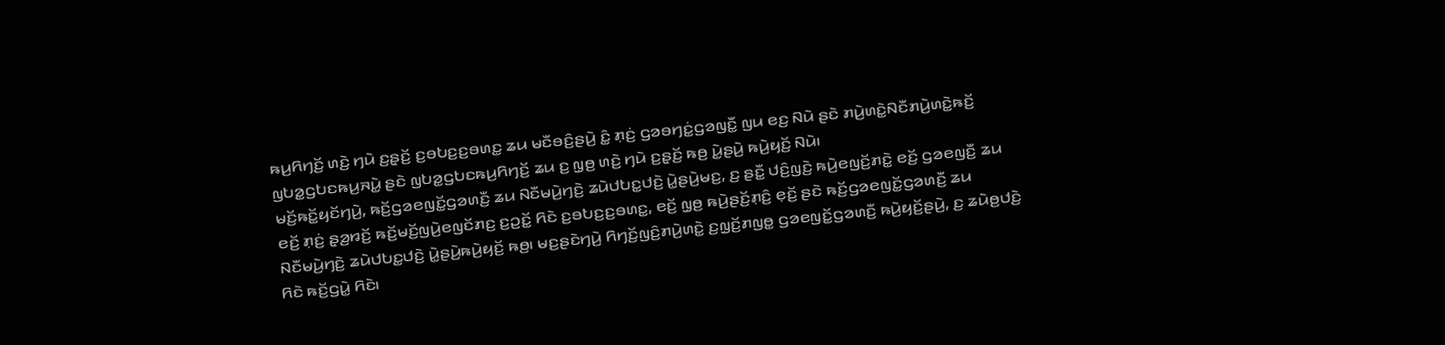ꤒꤣ꤬ꤖꤚꤢꤩ꤬ ꤛꤢꤧ꤬ ꤚꤣꤧ ꤢ꤬ꤔ꤫ꤢꤩ꤬ ꤢ꤬ꤋꤝꤢ꤬ꤢ꤬ꤋꤛꤢ꤭ ꤘꤣ ꤗꤢꤪꤋꤢꤨ꤬ꤔꤣꤧ꤬ ꤢꤨ꤭ ꤊ꤫ꤢꤦ꤬ ꤞꤤꤋꤚꤢꤦ꤭ꤞꤤꤜꤢꤪ꤭ ꤜꤣ ꤕꤢ꤬ ꤡꤣꤧ ꤔꤢꤧ ꤊꤣꤧ꤬ꤛꤢꤧ꤭ꤡꤢꤪꤊꤣꤧ꤬ꤛꤢꤧ꤭ꤒꤢꤩ꤬ ꤜꤝꤤ꤭ꤞꤝꤢꤒꤣ꤬ꤏꤣꤧ꤭ ꤔꤢꤧ ꤜꤝꤤ꤭ꤞꤝꤢꤒꤣ꤬ꤖꤚꤢꤩ꤬ ꤘꤣ ꤢ꤬ ꤜ꤫ꤥ꤬ ꤛꤢꤧ꤬ ꤚꤣꤧ ꤢ꤬ꤔ꤫ꤢꤩ꤬ ꤒꤥ꤬ ꤣꤧ꤭ꤔꤣꤧ꤬ ꤒꤣꤧ꤬ꤟꤢꤩ꤬ ꤡꤣꤧ꤯
ꤗꤢꤩ꤬ꤒꤢꤩ꤭ꤟꤢꤩꤚꤣꤧ꤬, ꤒꤢꤩ꤬ꤞꤤꤕꤜꤢꤩ꤭ꤞꤤꤛꤢꤪ꤬ ꤘꤣ ꤡꤢꤪꤗꤣꤧ꤬ꤚꤢꤧ꤬ ꤘꤣꤧꤓꤝꤢ꤭ꤓꤢꤧ꤬ ꤣꤧ꤭ꤔꤣꤧ꤬ꤗꤢ꤬, ꤢ꤬ ꤔꤢꤪ꤭ ꤓꤢꤨ꤬ꤜꤢꤧ꤬ ꤒꤣꤧ꤬ꤕꤜꤢꤩ꤬ꤊꤢꤧ꤭ ꤕꤢꤩ꤬ ꤞꤤꤕꤜꤢꤪ꤬ ꤘꤣ ꤕꤢꤩ꤬ ꤊ꤫ꤢꤦ꤬ ꤔ꤫ꤤ꤬ꤙꤢꤩ꤬ ꤒꤢꤩ꤬ꤗꤢꤩ꤬ꤜꤣꤧ꤬ꤕꤜꤢꤩꤊꤢ꤬ ꤢ꤬ꤑꤢꤩ꤭ ꤖꤢꤧ ꤢ꤬ꤋꤝꤢ꤬ꤢ꤬ꤋꤛꤢ꤭, ꤕꤢꤩ꤬ ꤜ꤫ꤥ꤬ ꤒꤣꤧ꤬ꤔꤢꤩ꤬ꤊ꤫ꤢꤨ꤬ ꤕ꤫ꤢꤩ꤬ ꤔꤢꤧ ꤒꤢꤩ꤬ꤞꤤꤕꤜꤢꤩ꤭ꤞꤤꤛꤢꤪ꤬ ꤘꤣ ꤡꤢꤪꤗꤣꤧ꤬ꤚꤢꤧ꤬ ꤘꤣꤧꤓꤝꤢ꤭ꤓꤢꤧ꤬ ꤣꤧ꤭ꤔꤣꤧ꤬ꤒꤣꤧ꤬ꤟꤢꤩ꤬ ꤒꤥ꤬꤯ ꤗꤢ꤬ꤔꤢꤧꤚꤣꤧ꤬ ꤖꤚꤢꤩ꤬ꤜꤢꤨ꤬ꤊꤣꤧ꤬ꤛꤢꤧ꤭ ꤢ꤬ꤜ꤫ꤢꤩ꤬ꤊꤜꤥ꤭ ꤞꤤꤕꤜꤢꤩ꤭ꤞꤤꤛꤢꤪ꤬ ꤒꤣꤧ꤬ꤟꤢꤩ꤬ꤔꤣꤧ꤬, ꤢ꤬ ꤘꤣꤧꤥ꤬ꤓꤢꤧ꤬ ꤖꤢꤧ ꤒꤢꤩ꤬ꤞꤣꤧ꤭ ꤖꤢꤧ꤯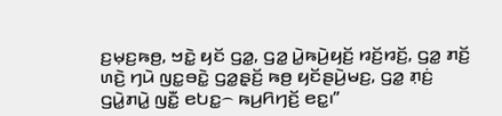ꤢ꤬ꤗ꤫ꤢ꤬ꤒꤥ꤬, ꤠꤢꤧ꤭ ꤟꤢꤩ ꤞꤤ꤭, ꤞꤤ꤭ ꤣꤧ꤭ꤒꤣꤧ꤬ꤟꤢꤩ꤬ ꤙꤢꤩ꤬ꤙꤢꤩ꤬, ꤞꤤ꤭ ꤊꤢꤩ꤬ ꤛꤢꤧ꤬ ꤚꤣꤧ ꤜꤢ꤭ꤋꤢꤧ꤭ ꤞꤤ꤭ꤔ꤫ꤢꤩ꤬ ꤒꤥ꤬ ꤟꤢꤩꤔꤣꤧ꤬ꤗꤢ꤬, ꤞꤤ꤭ ꤊ꤫ꤢꤦ꤬ ꤞꤣꤧ꤭ꤊꤣꤧ꤭ ꤜꤢꤪ꤭ ꤕꤝꤢ꤭꤮ ꤒꤣ꤬ꤖꤚꤢꤩ꤬ ꤕꤢ꤭꤯”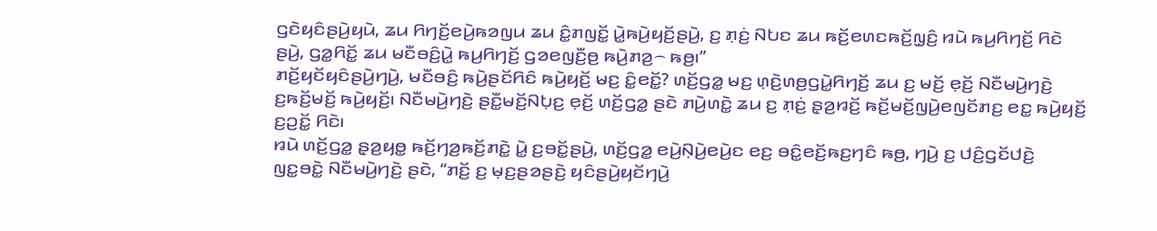ꤞꤢꤧꤟꤢꤨꤔꤣꤧ꤬ꤟꤣꤧ, ꤘꤣ ꤖꤚꤢꤩ꤬ꤕꤣꤧ꤬ꤒꤤꤜꤣ ꤘꤣ ꤢꤨ꤭ꤊꤜꤢꤩ꤭ ꤣꤧ꤭ꤒꤣꤧ꤬ꤟꤢꤩ꤬ꤔꤣꤧ꤬, ꤢ꤬ ꤊ꤫ꤢꤦ꤬ ꤡꤝꤢ ꤘꤣ ꤒꤢꤩ꤬ꤕꤛꤢꤒꤢꤩ꤬ꤜ꤫ꤢꤨ꤬ ꤙꤣꤧ ꤒꤣ꤬ꤖꤚꤢꤩ꤬ ꤖꤢꤧ ꤔꤣꤧ꤬, ꤞꤤ꤭ꤖꤢꤩ꤭ ꤘꤣ ꤗꤢꤪꤋꤢꤨ꤬ꤣꤧ꤭ ꤒꤣ꤬ꤖꤚꤢꤩ꤬ ꤞꤤꤕꤜꤢꤪ꤬ꤥ꤬ ꤒꤣꤧ꤬ꤊꤤ꤬꤮ ꤒꤥ꤬꤯”
ꤊꤢꤩ꤬ꤟꤢꤩꤟꤢꤨꤔꤣꤧ꤬ꤚꤣꤧ꤬, ꤗꤢꤪꤋꤢꤨ꤬ ꤒꤣꤧ꤬ꤔꤢꤩꤖꤢꤨ ꤒꤣꤧ꤬ꤟꤢꤩ꤬ ꤗꤢ꤬ ꤢꤨ꤭ꤕꤢꤩ꤭? ꤛꤢꤩ꤬ꤞꤤ꤭ ꤗꤢ꤬ ꤛ꤫ꤢꤧ꤬ꤛꤥ꤬ꤞꤣꤧ꤭ꤖꤚꤢꤩ꤬ ꤘꤣ ꤢ꤬ ꤗꤢꤩ꤬ ꤕ꤫ꤢꤩ꤬ ꤡꤢꤪꤗꤣꤧ꤬ꤚꤢꤧ꤬ ꤢ꤬ꤒꤢꤩ꤬ꤗꤢꤩ꤬ ꤒꤣꤧ꤬ꤟꤢꤩ꤬꤯ ꤡꤢꤪꤗꤣꤧ꤬ꤚꤢꤧ꤬ ꤔꤢꤪ꤭ꤗꤢꤩ꤬ꤡꤝ꤫ꤢ꤬ ꤕ꤫ꤢꤩ꤬ ꤛꤢꤩ꤬ꤞꤤ꤭ ꤔꤢꤧ ꤊꤣꤧ꤬ꤛꤢꤧ꤭ ꤘꤣ ꤢ꤬ ꤊ꤫ꤢꤦ꤬ ꤔ꤫ꤤ꤬ꤙꤢꤩ꤬ ꤒꤢꤩ꤬ꤗꤢꤩ꤬ꤜꤣꤧ꤬ꤕꤜꤢꤩꤊꤢ꤬ ꤕꤢ꤭ ꤒꤣꤧ꤬ꤟꤢꤩ꤬ ꤢ꤬ꤑꤢꤩ꤭ ꤖꤢꤧ꤯
ꤙꤣꤧ ꤛꤢꤩ꤬ꤞꤤ꤭ ꤔ꤫ꤤ꤬ꤟꤥ꤭ ꤒꤢꤩ꤬ꤚꤤ꤬ꤒꤢꤩ꤬ꤊꤢꤧ꤭ ꤣꤧ꤭ ꤢ꤬ꤋꤢꤩ꤭ꤔꤣꤧ꤬, ꤛꤢꤩ꤬ꤞꤤ꤭ ꤕꤣꤧ꤬ꤡ꤫ꤣꤧ꤬ꤕꤣꤧ꤬ꤢ ꤕꤢ꤬ ꤋꤢꤨ꤭ꤕꤢꤩ꤬ꤒꤢ꤬ꤚꤢꤨ ꤒꤥ꤬, ꤚꤣꤧ꤬ ꤢ꤬ ꤓꤢꤨ꤬ꤞꤢꤩꤓꤢꤧ꤬ ꤜꤢ꤭ꤋꤢꤧ꤭ ꤡꤢꤪꤗꤣꤧ꤬ꤚꤢꤧ꤬ ꤔꤢꤧ, “ꤊꤢꤩ꤬ ꤢ꤬ ꤗ꤫ꤢ꤬ꤔꤤꤔꤢꤧ꤬ ꤟꤢꤨꤔꤣꤧ꤬ꤟꤢꤩꤚꤣꤧ꤬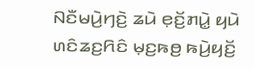ꤡꤢꤪꤗꤣꤧ꤬ꤚꤢꤧ꤬ ꤘꤣꤧ ꤕ꤫ꤢꤩ꤬ꤊꤣꤧ꤭ ꤟꤣꤧ ꤛꤢꤨꤘꤢ꤬ꤖꤢꤨ ꤗ꤫ꤢ꤬ꤒꤥ꤬ ꤒꤣꤧ꤬ꤟꤢꤩ꤬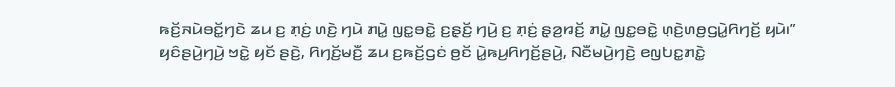ꤒꤢꤩ꤬ꤏꤣꤧꤋꤢꤩ꤭ꤚꤢꤧ ꤘꤣ ꤢ꤬ ꤊ꤫ꤢꤦ꤬ ꤛꤢꤧ꤬ ꤚꤣꤧ ꤊꤣꤧ꤭ ꤜꤢ꤭ꤋꤢꤧ꤭ ꤢ꤬ꤔ꤫ꤢꤩ꤬ ꤚꤣꤧ꤬ ꤢ꤬ ꤊ꤫ꤢꤦ꤬ ꤔ꤫ꤤ꤬ꤙꤢꤩ꤬ ꤊꤣꤧ꤭ ꤜꤢ꤭ꤋꤢꤧ꤭ ꤛ꤫ꤢꤧ꤬ꤛꤥ꤬ꤞꤣꤧ꤭ꤖꤚꤢꤩ꤬ ꤟꤣꤧ꤯”
ꤟꤢꤨꤔꤣꤧ꤬ꤚꤣꤧ꤬ ꤠꤢꤧ꤭ ꤟꤢꤩ ꤔꤢꤧ꤬, ꤖꤚꤢꤩ꤬ꤗꤢꤪ꤬ ꤘꤣ ꤢ꤬ꤒꤢꤩ꤬ꤞꤢꤦ ꤥ꤬ꤢꤩ ꤣꤧ꤭ꤒꤣ꤬ꤖꤚꤢꤩ꤬ꤔꤣꤧ꤬, ꤡꤢꤪꤗꤣꤧ꤬ꤚꤢꤧ꤬ ꤕꤜꤝꤢ꤭ꤊꤢꤧ꤭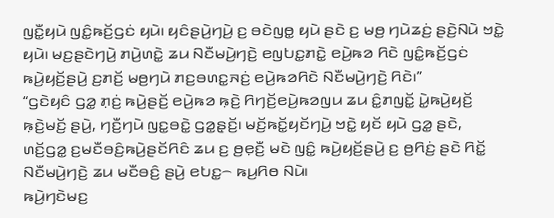ꤜꤢꤪ꤭ꤟꤣꤧ ꤜꤢꤨ꤭ꤒꤢꤩ꤬ꤞꤢꤦ ꤟꤣꤧ꤯ ꤟꤢꤨꤔꤣꤧ꤬ꤚꤣꤧ꤬ ꤢ꤬ ꤋꤢꤧꤜꤥ꤭ ꤟꤣꤧ ꤔꤢꤧ ꤢ꤬ ꤗꤥ꤬ ꤚꤣꤧꤘꤢꤦ꤬ ꤔꤢꤧ꤬ꤡꤣꤧ ꤠꤢꤧ꤭ ꤟꤣꤧ꤯ ꤗꤢ꤬ꤔꤢꤧꤚꤣꤧ꤬ ꤊꤣꤧ꤬ꤛꤢꤧ꤭ ꤘꤣ ꤡꤢꤪꤗꤣꤧ꤬ꤚꤢꤧ꤬ ꤕꤜꤝꤢ꤭ꤊꤢꤧ꤭ ꤕꤣꤧ꤬ꤒꤤ ꤖꤢꤧ ꤜꤢꤨ꤭ꤒꤢꤩ꤬ꤞꤢꤦ ꤒꤣꤧ꤬ꤟꤢꤩ꤬ꤔꤣꤧ꤬ ꤢ꤬ꤊꤢꤩ꤬ ꤗꤥ꤬ꤚꤣꤧ ꤊꤢ꤬ꤋꤛꤢ꤭ꤏꤢꤦ꤬ ꤕꤣꤧ꤬ꤒꤤꤖꤢꤧ ꤡꤢꤪꤗꤣꤧ꤬ꤚꤢꤧ꤬ ꤖꤢꤧ꤯”
“ꤞꤢꤧꤟꤢꤨ ꤞꤤ꤭ ꤊ꤫ꤢꤦ꤬ ꤒꤣꤧ꤬ꤔꤢꤩ꤬ ꤕꤣꤧ꤬ꤒꤤ ꤒ꤫ꤢꤧ꤬ ꤖꤚꤢꤩ꤬ꤕꤣꤧ꤬ꤒꤤꤜꤣ ꤘꤣ ꤢꤨ꤭ꤊꤜꤢꤩ꤭ ꤣꤧ꤭ꤒꤣꤧ꤬ꤟꤢꤩ꤬ ꤒ꤫ꤢꤧ꤬ꤗꤢꤩ꤬ ꤔꤣꤧ꤬, ꤚꤢꤪ꤬ꤚꤣꤧ ꤜꤢ꤭ꤋꤢꤧ꤭ ꤞꤤ꤭ꤔ꤫ꤢꤩ꤬꤯ ꤗꤢꤩ꤬ꤒꤢꤩ꤭ꤟꤢꤩꤚꤣꤧ꤬ ꤠꤢꤧ꤭ ꤟꤢꤩ ꤟꤣꤧ ꤞꤤ꤭ ꤔꤢꤧ, ꤛꤢꤩ꤬ꤞꤤ꤭ ꤢ꤬ꤗꤢꤪꤋꤢꤨ꤬ꤒꤣꤧ꤬ꤔꤢꤩꤖꤢꤨ ꤘꤣ ꤢ꤬ ꤥ꤬ꤕ꤫ꤢꤪ꤬ ꤗꤢꤧ ꤜꤢꤨ꤭ ꤒꤣꤧ꤬ꤟꤢꤩ꤬ꤔꤣꤧ꤬ ꤢ꤬ ꤥ꤬ꤖꤢꤦ꤬ ꤔꤢꤧ ꤖꤢꤩ꤭ ꤡꤢꤪꤗꤣꤧ꤬ꤚꤢꤧ꤬ ꤘꤣ ꤗꤢꤪꤋꤢꤨ꤬ ꤔꤣꤧ꤬ ꤕꤝꤢ꤭꤮ ꤒꤣ꤬ꤖꤥ ꤡꤣꤧ꤯
ꤒꤣꤧ꤬ꤚꤢꤧꤗꤢ꤬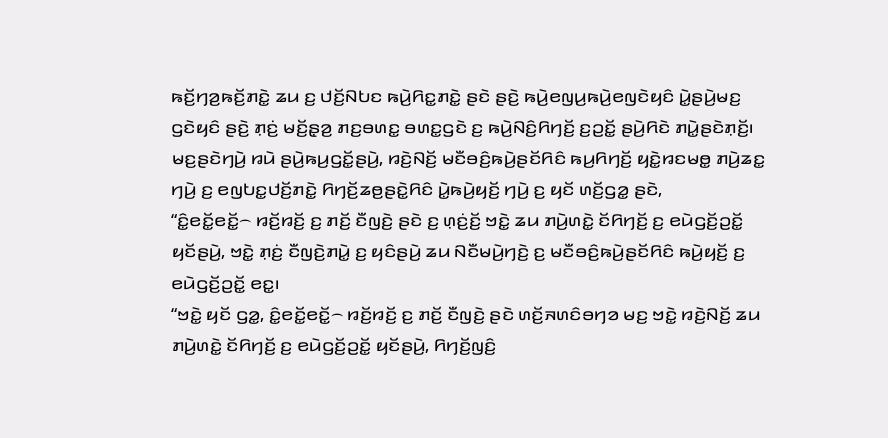ꤒꤢꤩ꤬ꤚꤤ꤬ꤒꤢꤩ꤬ꤊꤢꤧ꤭ ꤘꤣ ꤢ꤬ ꤓꤢꤩ꤬ꤡꤝꤢ ꤒꤣꤧ꤬ꤖꤢ꤭ꤊꤢꤧ꤭ ꤔꤢꤧ ꤔꤢꤧ꤬ ꤒꤣꤧ꤬ꤕꤜꤣ꤬ꤒꤣꤧ꤬ꤕꤜꤢꤧꤟꤢꤨ ꤣꤧ꤭ꤔꤣꤧ꤬ꤗꤢ꤬ ꤞꤢꤧꤟꤢꤨ ꤔꤢꤧ꤬ ꤊ꤫ꤢꤦ꤬ ꤗꤢꤩ꤬ꤔ꤫ꤤ꤬ ꤊꤢ꤬ꤋꤛꤢ꤭ ꤋꤛꤢ꤭ꤞꤢꤧ ꤢ꤬ ꤒꤣꤧ꤬ꤡꤢꤨ꤬ꤖꤚꤢꤩ꤬ ꤢ꤬ꤑꤢꤩ꤭ ꤔꤣꤧ꤬ꤖꤢꤧ ꤊꤣꤧ꤭ꤔꤢꤧꤊ꤫ꤢꤩ꤬꤯
ꤗꤢ꤬ꤔꤢꤧꤚꤣꤧ꤬ ꤙꤣꤧ ꤔꤣꤧ꤬ꤒꤣ꤬ꤞꤢꤩ꤭ꤔꤣꤧ꤬, ꤙꤢꤧ꤬ꤡꤢꤩ꤬ ꤗꤢꤪꤋꤢꤨ꤬ꤒꤣꤧ꤬ꤔꤢꤩꤖꤢꤨ ꤒꤣ꤬ꤖꤚꤢꤩ꤬ ꤟꤢꤧ꤭ꤙꤢꤗꤥ꤭ ꤊꤣꤧ꤬ꤘꤢ꤭ ꤚꤣꤧ꤬ ꤢ꤬ ꤕꤜꤝꤢ꤭ꤓꤢꤩ꤬ꤊꤢꤧ꤭ ꤖꤚꤢꤩ꤬ꤘꤥ꤬ꤔꤢꤧ꤭ꤖꤢꤨ ꤣꤧ꤭ꤒꤣꤧ꤬ꤟꤢꤩ꤬ ꤚꤣꤧ꤬ ꤢ꤬ ꤟꤢꤩ ꤛꤢꤩ꤬ꤞꤤ꤭ ꤔꤢꤧ,
“ꤢꤨ꤭ꤕꤢꤩ꤭ꤕꤢꤩ꤭꤮ ꤙꤢꤩ꤬ꤙꤢꤩ꤬ ꤢ꤬ ꤊꤢꤩ꤬ ꤢꤪꤜꤢꤧ꤬ ꤔꤢꤧ ꤢ꤬ ꤛ꤫ꤢꤦ꤬ꤢꤩ꤬ ꤠꤢꤧ꤭ ꤘꤣ ꤊꤣꤧ꤬ꤛꤢꤧ꤭ ꤢꤩꤖꤚꤢꤩ꤬ ꤢ꤬ ꤕꤣꤧꤞꤢꤩ꤬ꤑꤢꤩ꤭ ꤟꤢꤩꤔꤣꤧ꤬, ꤠꤢꤧ꤭ ꤊ꤫ꤢꤦ꤬ ꤢꤪꤜꤢꤧ꤬ꤊꤣꤧ꤭ ꤢ꤬ ꤟꤢꤨꤔꤣꤧ꤬ ꤘꤣ ꤡꤢꤪꤗꤣꤧ꤬ꤚꤢꤧ꤬ ꤢ꤬ ꤗꤢꤪꤋꤢꤨ꤬ꤒꤣꤧ꤬ꤔꤢꤩꤖꤢꤨ ꤒꤣꤧ꤬ꤟꤢꤩ꤬ ꤢ꤬ ꤕꤣꤧꤞꤢꤩ꤬ꤑꤢꤩ꤭ ꤕꤢ꤭꤯
“ꤠꤢꤧ꤭ ꤟꤢꤩ ꤞꤤ꤭, ꤢꤨ꤭ꤕꤢꤩ꤭ꤕꤢꤩ꤭꤮ ꤙꤢꤩ꤬ꤙꤢꤩ꤬ ꤢ꤬ ꤊꤢꤩ꤬ ꤢꤪꤜꤢꤧ꤬ ꤔꤢꤧ ꤛꤢꤩ꤬ꤏꤛꤢꤨꤋꤚꤤ ꤗꤢ꤬ ꤠꤢꤧ꤭ ꤙꤢꤧ꤬ꤡꤢꤩ꤬ ꤘꤣ ꤊꤣꤧ꤬ꤛꤢꤧ꤭ ꤢꤩꤖꤚꤢꤩ꤬ ꤢ꤬ ꤕꤣꤧꤞꤢꤩ꤬ꤑꤢꤩ꤭ ꤟꤢꤩꤔꤣꤧ꤬, ꤖꤚꤢꤩ꤬ꤜꤢꤨ꤬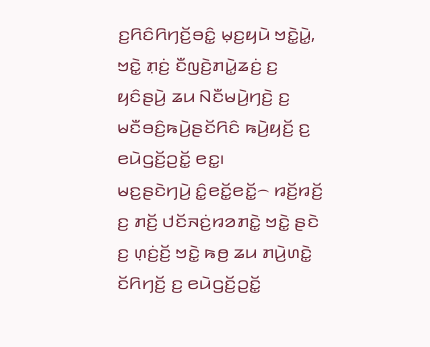ꤢ꤬ꤖꤢꤨꤖꤚꤢꤩ꤬ꤋꤢꤨ꤭ ꤗ꤫ꤢ꤬ꤟꤣꤧ ꤠꤢꤧ꤭ꤣꤧ꤭, ꤠꤢꤧ꤭ ꤊ꤫ꤢꤦ꤬ ꤢꤪꤜꤢꤧ꤬ꤊꤣꤧ꤭ꤘꤢꤦ꤬ ꤢ꤬ ꤟꤢꤨꤔꤣꤧ꤬ ꤘꤣ ꤡꤢꤪꤗꤣꤧ꤬ꤚꤢꤧ꤬ ꤢ꤬ ꤗꤢꤪꤋꤢꤨ꤬ꤒꤣꤧ꤬ꤔꤢꤩꤖꤢꤨ ꤒꤣꤧ꤬ꤟꤢꤩ꤬ ꤢ꤬ ꤕꤣꤧꤞꤢꤩ꤬ꤑꤢꤩ꤭ ꤕꤢ꤭꤯
ꤗꤢ꤬ꤔꤢꤧꤚꤣꤧ꤬ ꤢꤨ꤭ꤕꤢꤩ꤭ꤕꤢꤩ꤭꤮ ꤙꤢꤩ꤬ꤙꤢꤩ꤬ ꤢ꤬ ꤊꤢꤩ꤬ ꤓꤢꤩꤏꤢꤦ꤬ꤙꤤꤊꤢꤧ꤭ ꤠꤢꤧ꤭ ꤔꤢꤧ ꤢ꤬ ꤛ꤫ꤢꤦ꤬ꤢꤩ꤬ ꤠꤢꤧ꤭ ꤒꤥ꤬ ꤘꤣ ꤊꤣꤧ꤬ꤛꤢꤧ꤭ ꤢꤩꤖꤚꤢꤩ꤬ ꤢ꤬ ꤕꤣꤧꤞꤢꤩ꤬ꤑꤢꤩ꤭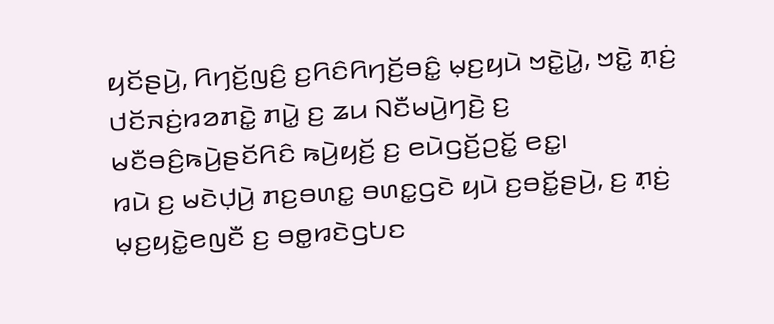ꤟꤢꤩꤔꤣꤧ꤬, ꤖꤚꤢꤩ꤬ꤜꤢꤨ꤬ ꤢ꤬ꤖꤢꤨꤖꤚꤢꤩ꤬ꤋꤢꤨ꤭ ꤗ꤫ꤢ꤬ꤟꤣꤧ ꤠꤢꤧ꤭ꤣꤧ꤭, ꤠꤢꤧ꤭ ꤊ꤫ꤢꤦ꤬ ꤓꤢꤩꤏꤢꤦ꤬ꤙꤤꤊꤢꤧ꤭ ꤊꤣꤧ꤭ ꤢ꤬ ꤘꤣ ꤡꤢꤪꤗꤣꤧ꤬ꤚꤢꤧ꤬ ꤢ꤬ ꤗꤢꤪꤋꤢꤨ꤬ꤒꤣꤧ꤬ꤔꤢꤩꤖꤢꤨ ꤒꤣꤧ꤬ꤟꤢꤩ꤬ ꤢ꤬ ꤕꤣꤧꤞꤢꤩ꤬ꤑꤢꤩ꤭ ꤕꤢ꤭꤯
ꤙꤣꤧ ꤢ꤬ ꤗꤢꤧꤓ꤫ꤣꤧ꤬ ꤊꤢ꤬ꤋꤛꤢ꤭ ꤋꤛꤢ꤭ꤞꤢꤧ ꤟꤣꤧ ꤢ꤬ꤋꤢꤩ꤭ꤔꤣꤧ꤬, ꤢ꤬ ꤊ꤫ꤢꤦ꤬ ꤗ꤫ꤢ꤬ꤟꤢꤧ꤭ꤕꤜꤢꤪ ꤢ꤬ ꤋꤥ꤭ꤙꤢꤧꤞꤝꤢ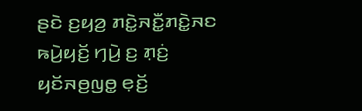ꤔꤢꤧ ꤢ꤬ꤟꤤ꤬ ꤊꤢꤧ꤭ꤏꤢꤪ꤭ꤊꤢꤧ꤭ꤏꤢ ꤒꤣꤧ꤬ꤟꤢꤩ꤬ ꤚꤣꤧ꤬ ꤢ꤬ ꤊ꤫ꤢꤦ꤬ ꤟꤢꤩꤏꤥ꤬ꤜꤥ꤭ ꤕ꤫ꤢꤩ꤬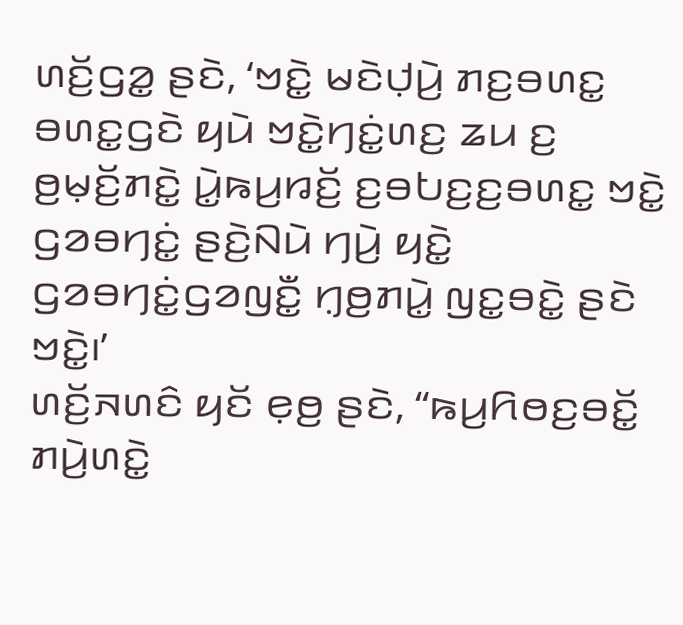ꤛꤢꤩ꤬ꤞꤤ꤭ ꤔꤢꤧ, ‘ꤠꤢꤧ꤭ ꤗꤢꤧꤓ꤫ꤣꤧ꤬ ꤊꤢ꤬ꤋꤛꤢ꤭ ꤋꤛꤢ꤭ꤞꤢꤧ ꤟꤣꤧ ꤠꤢꤧ꤭ꤚꤢꤦ꤭ꤛꤢ꤬ ꤘꤣ ꤢ꤬ ꤥ꤬ꤗ꤫ꤢꤩ꤬ꤊꤢꤧ꤭ ꤣꤧ꤭ꤒꤣ꤬ꤙꤢꤩ꤬ ꤢ꤬ꤋꤝꤢ꤬ꤢ꤬ꤋꤛꤢ꤭ ꤠꤢꤧ꤭ ꤞꤤꤋꤚꤢꤦ꤭ ꤔꤢꤧ꤬ꤡꤣꤧ ꤚꤣꤧ꤬ ꤟꤢꤧ꤭ ꤞꤤꤋꤚꤢꤦ꤭ꤞꤤꤜꤢꤪ꤭ ꤚ꤫ꤥ꤬ꤊꤣꤧ꤭ ꤜꤢ꤭ꤋꤢꤧ꤭ ꤔꤢꤧ ꤠꤢꤧ꤭꤯’
ꤛꤢꤩ꤬ꤏꤛꤢꤨ ꤟꤢꤩ ꤕ꤫ꤥ꤬ ꤔꤢꤧ, “ꤒꤣ꤬ꤖꤥꤢ꤬ꤋꤢꤩ꤭ ꤊꤣꤧ꤬ꤛꤢꤧ꤭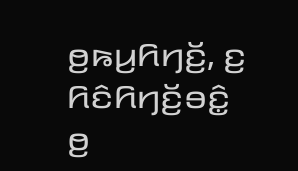ꤥ꤬ꤒꤣ꤬ꤖꤚꤢꤩ꤬, ꤢ꤬ ꤖꤢꤨꤖꤚꤢꤩ꤬ꤋꤢꤨ꤭ ꤥ꤬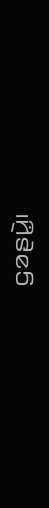ꤞꤤꤔꤣꤧ꤭꤯